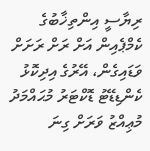ރިޔާސީ އިންތިޚާބުގެ ކެމްޕެއިން އަށް ރަށް ރަށަށް ވަޑައިގެން، އޭރުގެ އިދިކޮޅު ކެންޑިޑޭޓު ޑޮކްޓަރު މުޙައްމަދު މުޢިއްޒު ވަރަށް ގިނަ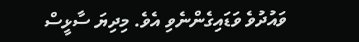ވައުދުވެ ވަޑައިގެންނެވި އެވެ. މިދިޔަ ސާޅީސް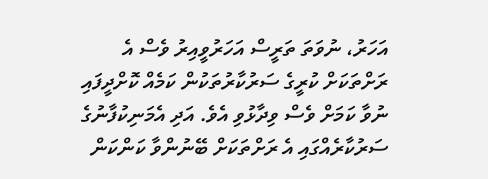އަހަރު، ނުވަތަ ތަރީސް އަހަރުވީއިރު ވެސް އެ ރަށްތަކަށް ކުރީގެ ސަރުކާރުތަކުން ކަމެއް ކޮށްދީފައި ނުވާ ކަމަށް ވެސް ވިދާޅުވި އެވެ. އަދި އެމަނިކުފާނުގެ ސަރުކާރެއްގައި އެ ރަށްތަކަށް ބޭނުންވާ ކަންކަން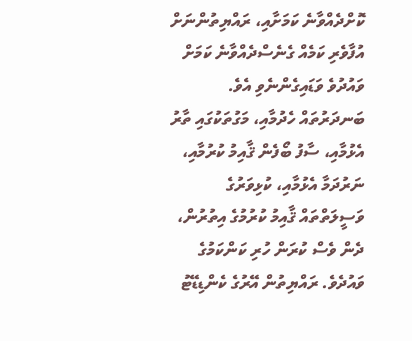ކޮށްދެއްވާނެ ކަމަށާއި، ރައްޔިތުންނަށް އުފާވެރި ކަމެއް ގެނެސްދެއްވާނެ ކަމަށް ވައުދުވެ ވަޑައިގެންނެވި އެވެ. ބަނދަރުތައް ހެދުމާއި، މަގުތަކުގައި ތާރު އެޅުމާއި، ސާފު ބޯފެން ޤާއިމު ކުރުމާއި، ނަރުދަމާ އެޅުމާއި، ކުޅިވަރުގެ ވަސީލަތްތައް ޤާއިމު ކުރުމުގެ އިތުރުން، ދެން ވެސް ކުރަން ހުރި ކަންކަމުގެ ވައުދެވެ. ރައްޔިތުން އޭރުގެ ކެންޑިޑޭޓު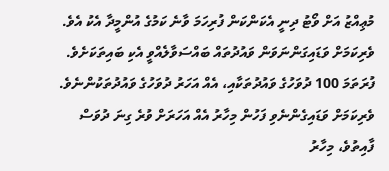މުޢިއްޒު އަށް ވޯޓު ދިނީ އެކަންކަން ފުރިހަމަ ވާނެ ކަމުގެ އުންމީދާ އެކު އެވެ.
ވެރިކަމަށް ވަޑައިގަންނަވަން ވައުދުތައް ބައްސަވާލެއްވީ އެކި ބައިތަކަށެވެ. ފުރަތަމަ 100 ދުވަހުގެ ވައުދުތަކާއި، އެއް އަހަރު ދުވަހުގެ ވައުދުތަކުންނެވެ. ވެރިކަމަށް ވަޑައިގެންނެވި ފަހުން މިހާރު އެއް އަހަރަށް ވުރެ ގިނަ ދުވަސް ފާއިތުވެ، މިހާރު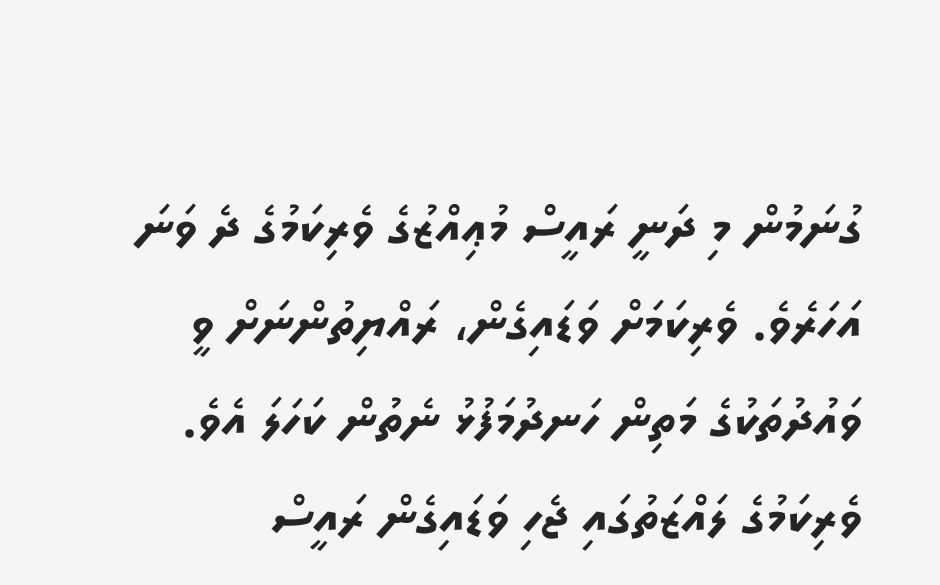ގުނަމުން މި ދަނީ ރައީސް މުޢިއްޒުގެ ވެރިކަމުގެ ދެ ވަނަ އަހަރެވެ. ވެރިކަމަށް ވަޑައިގެން، ރައްޔިތުންނަށް ވީ ވައުދުތަކުގެ މަތިން ހަނދުމަފުޅު ނެތުން ކަހަލަ އެވެ. ވެރިކަމުގެ ލައްޒަތުގައި ޖެހި ވަޑައިގެން ރައީސް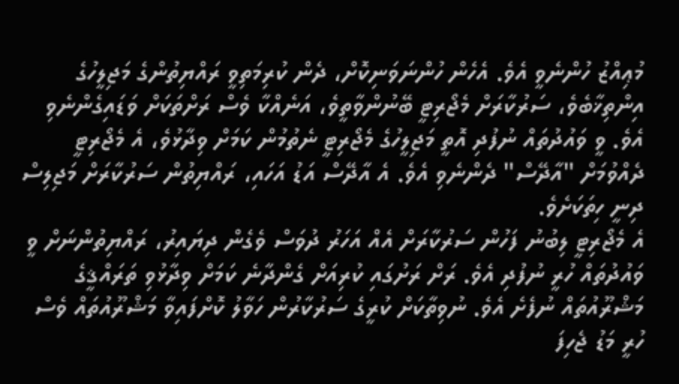މުޢިއްޒު ހުންނެވީ އެވެ. އެހެން ހުންނަވަނިކޮށް، ދެން ކުރިމަތިވީ ރައްޔިތުންގެ މަޖިލީހުގެ އިންތިޚާބެވެ، ސަރުކާރަށް މެޖޯރިޓީ ބޭނުންވާތީވެ، އަނެއްކާ ވެސް ރަށްތަކަށް ވަޑައިގެންނެވި އެވެ. ވީ ވައުދުތައް ނުފުދި އޮތީ މަޖިލީހުގެ މެޖޯރިޓީ ނެތުމުން ކަމަށް ވިދާޅުވެ، އެ މެޖޯރިޓީ ދެއްވުމަށް "އާދޭސް" ދެންނެވި އެވެ. އެ އާދޭސް އަޑު އަހައި، ރައްޔިތުން ސަރުކާރަށް މަޖިލިސް ދިނީ ހިތަކަށެވެ.
އެ މެޖޯރިޓީ ލިބުނު ފަހުން ސަރުކާރަށް އެއް އަހަރު ދުވަސް ވެގެން ދިޔައިރު، ރައްޔިތުންނަށް ވީ ވައުދުތައް ހުރީ ނުފުދި އެވެ. ރަށް ރަށުގައި ކުރިއަށް ގެންދާނެ ކަމަށް ވިދާޅުވި ތަރައްޤީގެ މަޝްރޫއުތައް ނުފެށެ އެވެ. ނުވިތާކަށް ކުރީގެ ސަރުކާރުން ހަވާލު ކޮށްފައިވާ މަޝްރޫއުތައް ވެސް ހުރީ މަޑު ޖެހިފަ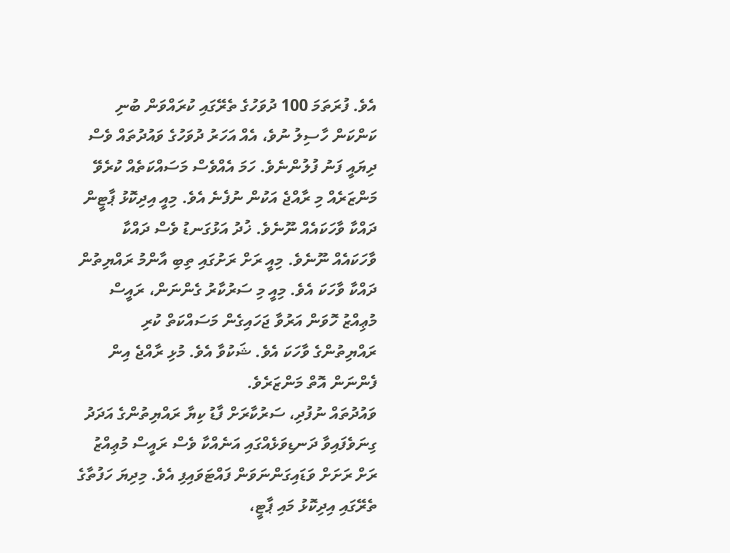އެވެ. ފުރަތަމަ 100 ދުވަހުގެ ތެރޭގައި ކުރައްވަން ބުނި ކަންކަން ހާސިލު ނުވެ، އެއް އަހަރު ދުވަހުގެ ވައުދުތައް ވެސް ދިޔައީ ފަނު ފުލުންނެވެ. ހަމަ އެއްވެސް މަސައްކަތެއް ކުރެވޭ މަންޒަރެއް މި ރާއްޖެ އަކުން ނުފެނެ އެވެ. މިއީ އިދިކޮޅު ޕާޓީން ދައްކާ ވާހަކައެއް ނޫނެވެ. ޚުދު އަޅުގަނޑު ވެސް ދައްކާ ވާހަކައެއް ނޫނެވެ. މިއީ ރަށް ރަށުގައި ތިބި އާންމު ރައްޔިތުން ދައްކާ ވާހަކަ އެވެ. މިއީ މި ސަރުކާރު ގެންނަން، ރައީސް މުޢިއްޒު ހޮވަން އަރުވާ ޖަހައިގެން މަސައްކަތް ކުރި ރައްޔިތުންގެ ވާހަކަ އެވެ. ޝަކުވާ އެވެ. މުޅި ރާއްޖެ އިން ފެންނަން އޮތް މަންޒަރެވެ.
ވައުދުތައް ނުފުދި، ސަރުކާރަށް ފާޑު ކިޔާ ރައްޔިތުންގެ އަދަދު ގިނަވެފައިވާ ދަނޑިވަޅެއްގައި އަނެއްކާ ވެސް ރައީސް މުޢިއްޒު ރަށް ރަށަށް ވަޑައިގަންނަވަން ފައްޓަވައިފި އެވެ. މިދިޔަ ހަފުތާގެ ތެރޭގައި އިދިކޮޅު މައި ޕާޓީ،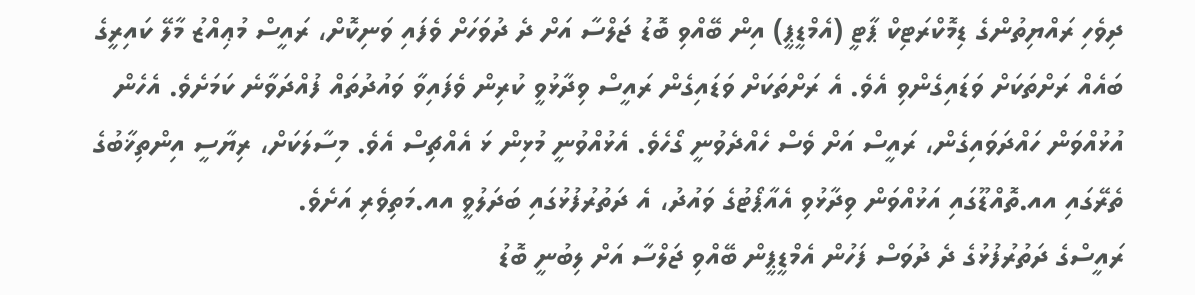ދިވެހި ރައްޔިތުންގެ ޑިމޮކްރަޓިކް ޕާޓީ (އެމްޑީޕީ) އިން ބޭއްވި ބޮޑު ޖަލްސާ އަށް ދެ ދުވަހަށް ވެފައި ވަނިކޮށް، ރައީސް މުޢިއްޒު މާލޭ ކައިރީގެ ބައެއް ރަށްތަކަށް ވަޑައިގެންވި އެވެ. އެ ރަށްތަކަށް ވަޑައިގެން ރައީސް ވިދާޅުވީ ކުރިން ވެފައިވާ ވައުދުތައް ފުއްދަވާނެ ކަމަށެވެ. އެހެން އުޅުއްވަން ހައްދަވައިގެން، ރައީސް އަށް ވެސް ހެއްދެވުނީ ގޯހެވެ. އެޅުއްވުނީ މުޅިން ޅަ އެއްޗިސް އެވެ. މިސާލަކަށް، ރިޔާސީ އިންތިޚާބުގެ ތެރޭގައި އއ.ތޮއްޑޫގައި އަޅުއްވަން ވިދާޅުވި އެއާޕޯޓުގެ ވައުދު، އެ ދަތުރުފުޅުގައި ބަދަލުވީ އއ.މަތިވެރި އަށެވެ.
ރައީސްގެ ދަތުރުފުޅުގެ ދެ ދުވަސް ފަހުން އެމްޑީޕީން ބޭއްވި ޖަލްސާ އަށް ލިބުނީ ބޮޑު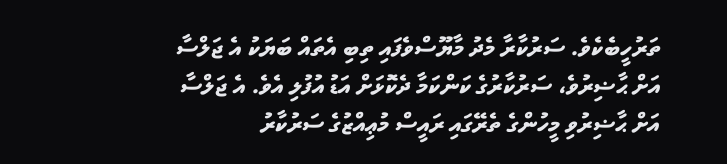ތަރުހީބެކެވެ. ސަރުކާރާ މެދު މާޔޫސްވެފައި ތިބި އެތައް ބަޔަކު އެ ޖަލްސާ އަށް ޙާޟިރުވެ، ސަރުކާރުގެ ކަންކަމާ ދެކޮޅަށް އަޑު އުފުލި އެވެ. އެ ޖަލްސާ އަށް ޙާޟިރުވި މީހުންގެ ތެރޭގައި ރައީސް މުޢިއްޒުގެ ސަރުކާރު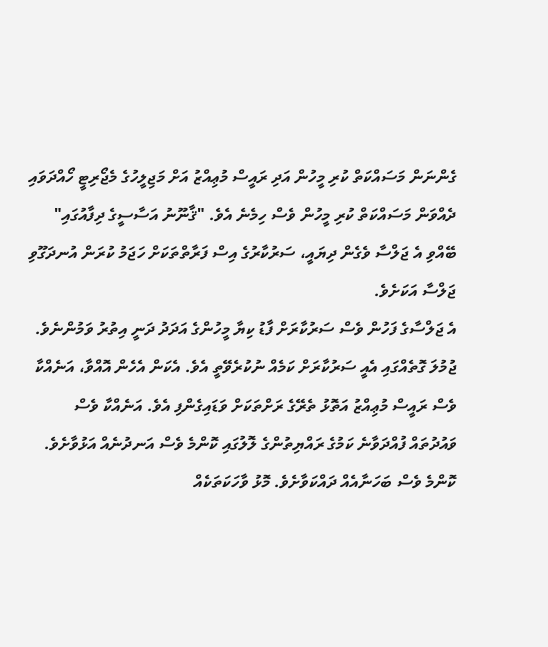ގެންނަން މަސައްކަތް ކުރި މީހުން އަދި ރައީސް މުޢިއްޒު އަށް މަޖިލީހުގެ މެޖޯރިޓީ ހޯއްދަވައި ދެއްވަން މަސައްކަތް ކުރި މީހުން ވެސް ހިމެނެ އެވެ. "ޤާނޫނު އަސާސީގެ ދިފާއުގައި" ބޭއްވި އެ ޖަލްސާ ވެގެން ދިޔައީ، ސަރުކާރުގެ އިސް ފަރާތްތަކަށް ހަޖަމު ކުރަން އުނދަގޫވި ޖަލްސާ އަކަށެވެ.
އެ ޖަލްސާގެ ފަހުން ވެސް ސަރުކާރަށް ފާޑު ކިޔާ މީހުންގެ އަދަދު ދަނީ އިތުރު ވަމުންނެވެ. ޖުމުލަ ގޮތެއްގައި އެއީ ސަރުކާރަށް ކަމެއް ނުކުރެވޭތީ އެވެ. އެކަން އެހެން އޮއްވާ، އަނެއްކާ ވެސް ރައީސް މުޢިއްޒު އަތޮޅު ތެރޭގެ ރަށްތަކަށް ވަޑައިގެންފި އެވެ. އަނެއްކާ ވެސް ވައުދުތައް ފުއްދަވާނެ ކަމުގެ ރައްޔިތުންގެ ލޮލުގައި ކޮންމެ ވެސް އަނދުނެއް އަޅުވާށެވެ. ކޮންމެ ވެސް ބަހަނާއެއް ދައްކަވާށެވެ. މޮޅު ވާހަކަތަކެއް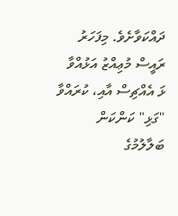ދައްކަވާށެވެ. މިފަހަރު ރައީސް މުޢިއްޒު އަޅުއްވާ ޅަ އެއްޗިސް އާއި، ކުރައްވާ "ގަޅި" ކަންކަން ބަލާލުމުގެ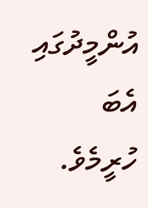އުންމީދުގައި އެބަ ހުރީމެވެ.